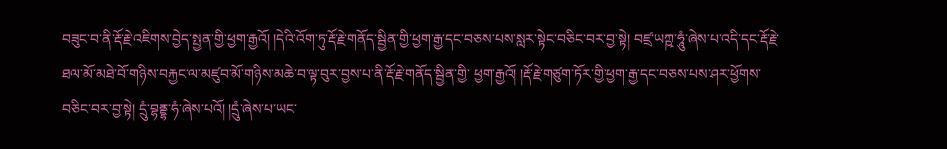བཟུང་བ་ནི་རྡོ་རྗེ་འཇིགས་བྱེད་སྤྱན་གྱི་ཕྱག་རྒྱའོ། །དེའི་འོག་ཏུ་རྡོ་རྗེ་གནོད་སྦྱིན་གྱི་ཕྱག་རྒྱ་དང་བཅས་པས་སླར་སྟེང་བཅིང་བར་བྱ་སྟེ། བཛྲ་ཡཀྵ་ཧཱུཾ་ཞེས་པ་འདི་དང་རྡོ་རྗེ་ཐལ་མོ་མཐེ་བོ་གཉིས་བརྐྱང་ལ་མཛུབ་མོ་གཉིས་མཆེ་བ་ལྟ་བུར་བྱས་པ་ནི་རྡོ་རྗེ་གནོད་སྦྱིན་གྱི་ ཕྱག་རྒྱའོ། །རྡོ་རྗེ་གཙུག་ཏོར་གྱི་ཕྱག་རྒྱ་དང་བཅས་པས་ཤར་ཕྱོགས་བཅིང་བར་བྱ་སྟེ། དྲུཾ་བྷནྡྷ་ཧཾ་ཞེས་པའོ། །དྲུཾ་ཞེས་པ་ཡང་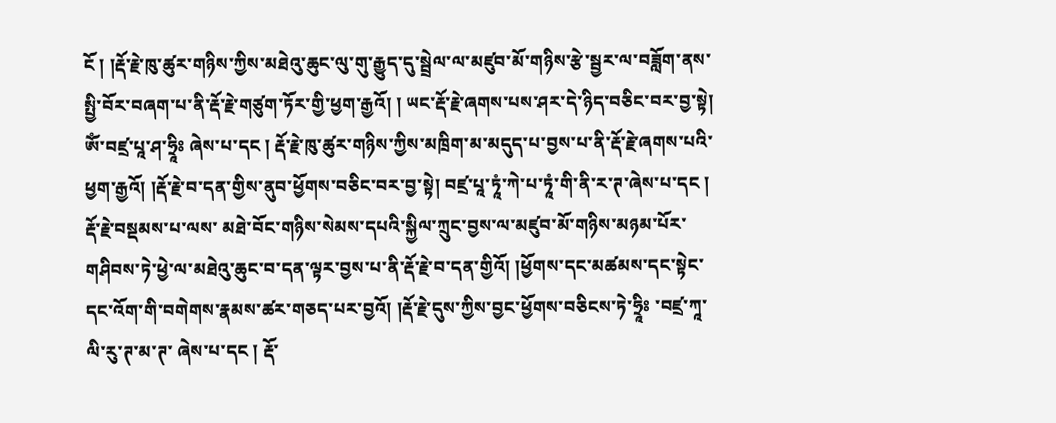ངོ ། །རྡོ་རྗེ་ཁུ་ཚུར་གཉིས་ཀྱིས་མཐེའུ་ཆུང་ལུ་གུ་རྒྱུད་དུ་སྦྲེལ་ལ་མཛུབ་མོ་གཉིས་རྩེ་སྦྱར་ལ་བཟློག་ནས་སྤྱི་བོར་བཞག་པ་ནི་རྡོ་རྗེ་གཙུག་ཏོར་གྱི་ཕྱག་རྒྱའོ། ། ཡང་རྡོ་རྗེ་ཞགས་པས་ཤར་དེ་ཉིད་བཅིང་བར་བྱ་སྟེ། ཨོཾ་བཛྲ་པཱ་ཤ་ཧྲཱིཿ ཞེས་པ་དང ། རྡོ་རྗེ་ཁུ་ཚུར་གཉིས་ཀྱིས་མཁྲིག་མ་མདུད་པ་བྱས་པ་ནི་རྡོ་རྗེ་ཞགས་པའི་ཕྱག་རྒྱའོ། །རྡོ་རྗེ་བ་དན་གྱིས་ནུབ་ཕྱོགས་བཅིང་བར་བྱ་སྟེ། བཛྲ་པཱ་ཏཱཾ་ཀེ་པ་ཏཱཾ་གི་ནི་ར་ཊ་ཞེས་པ་དང ། རྡོ་རྗེ་བསྡམས་པ་ལས་ མཐེ་བོང་གཉིས་སེམས་དཔའི་སྐྱིལ་ཀྲུང་བྱས་ལ་མཛུབ་མོ་གཉིས་མཉམ་པོར་གཤིབས་ཏེ་ཕྱེ་ལ་མཐེའུ་ཆུང་བ་དན་ལྟར་བྱས་པ་ནི་རྡོ་རྗེ་བ་དན་གྱིའོ། །ཕྱོགས་དང་མཚམས་དང་སྟེང་དང་འོག་གི་བགེགས་རྣམས་ཚར་གཅད་པར་བྱའོ། །རྡོ་རྗེ་དུས་ཀྱིས་བྱང་ཕྱོགས་བཅིངས་ཏེ་ཧྲཱིཿ ་བཛྲ་ཀཱ་ལི་རུ་ཊ་མ་ཊ་ ཞེས་པ་དང ། རྡོ་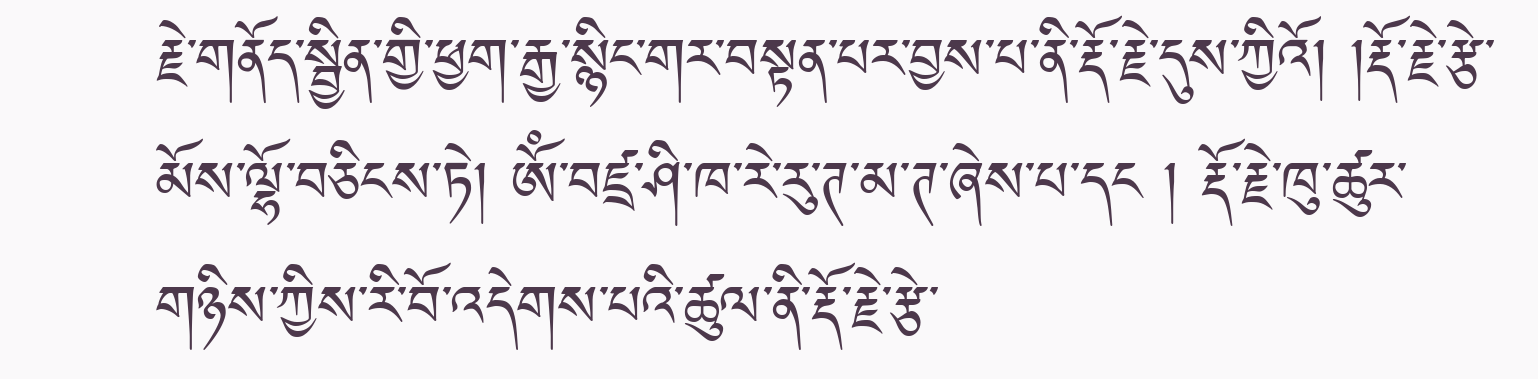རྗེ་གནོད་སྦྱིན་གྱི་ཕྱག་རྒྱ་སྙིང་གར་བསྟན་པར་བྱས་པ་ནི་རྡོ་རྗེ་དུས་ཀྱིའོ། །རྡོ་རྗེ་རྩེ་མོས་ལྷོ་བཅིངས་ཏེ། ཨོཾ་བཛྲ་ཤི་ཁ་རེ་རུ་ཊ་མ་ཊ་ཞེས་པ་དང ། རྡོ་རྗེ་ཁུ་ཚུར་གཉིས་ཀྱིས་རི་བོ་འདེགས་པའི་ཚུལ་ནི་རྡོ་རྗེ་རྩེ་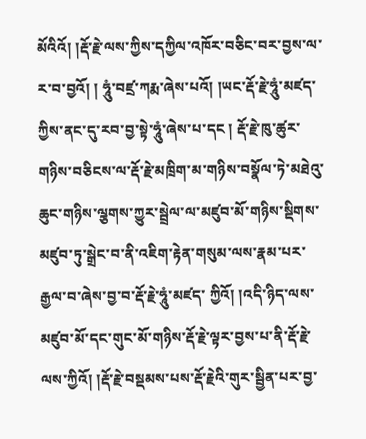མོའིའོ། །རྡོ་རྗེ་ལས་ཀྱིས་དཀྱིལ་འཁོར་བཅིང་བར་བྱས་ལ་ར་བ་བྱའོ། ། ཧཱུཾ་བཛྲ་ཀརྨ་ཞེས་པའོ། །ཡང་རྡོ་རྗེ་ཧཱུཾ་མཛད་ཀྱིས་ནང་དུ་རབ་བྱ་སྟེ་ཧཱུཾ་ཞེས་པ་དང ། རྡོ་རྗེ་ཁུ་ཚུར་གཉིས་བཅིངས་ལ་རྡོ་རྗེ་མཁྲིག་མ་གཉིས་བསྣོལ་ཏེ་མཐེའུ་ཆུང་གཉིས་ལྕགས་ཀྱུར་སྦྲེལ་ལ་མཛུབ་མོ་གཉིས་སྡིགས་མཛུབ་ཏུ་སྒྲེང་བ་ནི་འཇིག་རྟེན་གསུམ་ལས་རྣམ་པར་རྒྱལ་བ་ཞེས་བྱ་བ་རྡོ་རྗེ་ཧཱུཾ་མཛད་ ཀྱིའོ། །འདི་ཉིད་ལས་མཛུབ་མོ་དང་གུང་མོ་གཉིས་རྡོ་རྗེ་ལྟར་བྱས་པ་ནི་རྡོ་རྗེ་ལས་ཀྱིའོ། །རྡོ་རྗེ་བསྡམས་པས་རྡོ་རྗེའི་གུར་སྦྱིན་པར་བྱ་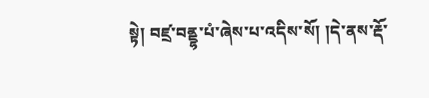སྟེ། བཛྲ་བནྡྷ་པཾ་ཞེས་པ་འདིས་སོ། །དེ་ནས་རྡོ་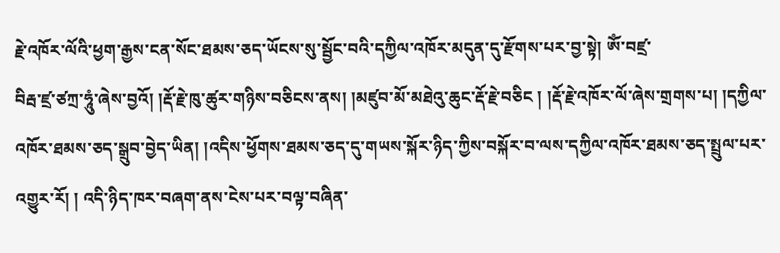རྗེ་འཁོར་ལོའི་ཕྱག་རྒྱས་ངན་སོང་ཐམས་ཅད་ཡོངས་སུ་སྦྱོང་བའི་དཀྱིལ་འཁོར་མདུན་དུ་རྫོགས་པར་བྱ་སྟེ། ཨོཾ་བཛྲ་
བིརྦ་ཛྲ་ཙཀྲ་ཧཱུཾ་ཞེས་བྱའོ། །རྡོ་རྗེ་ཁུ་ཚུར་གཉིས་བཅིངས་ནས། །མཛུབ་མོ་མཐེའུ་ཆུང་རྡོ་རྗེ་བཅིང ། །རྡོ་རྗེ་འཁོར་ལོ་ཞེས་གྲགས་པ། །དཀྱིལ་འཁོར་ཐམས་ཅད་སྒྲུབ་བྱེད་ཡིན། །འདིས་ཕྱོགས་ཐམས་ཅད་དུ་གཡས་སྐོར་ཉིད་ཀྱིས་བསྐོར་བ་ལས་དཀྱིལ་འཁོར་ཐམས་ཅད་སྤྲུལ་པར་འགྱུར་རོ། ། འདི་ཉིད་ཁར་བཞག་ནས་ངེས་པར་བལྟ་བཞིན་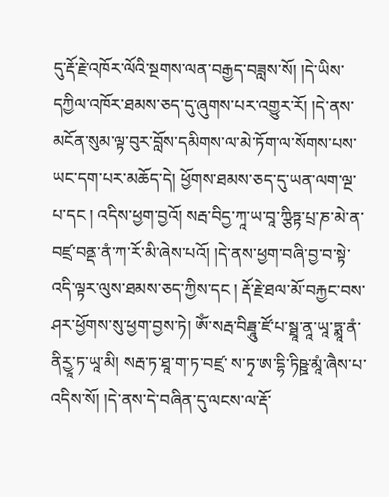དུ་རྡོ་རྗེ་འཁོར་ལོའི་སྔགས་ལན་བརྒྱད་བཟླས་སོ། །དེ་ཡིས་དཀྱིལ་འཁོར་ཐམས་ཅད་དུ་ཞུགས་པར་འགྱུར་རོ། །དེ་ནས་མངོན་སུམ་ལྟ་བུར་བློས་དམིགས་ལ་མེ་ཏོག་ལ་སོགས་པས་ཡང་དག་པར་མཆོད་དེ། ཕྱོགས་ཐམས་ཅད་དུ་ཡན་ལག་ལྔ་ པ་དང ། འདིས་ཕྱག་བྱའོ། སརྦ་བིདྱ་ཀཱ་ཡ་བཱ་ཀྩིཏྟ་པྲ་ཎ་མེ་ན་བཛྲ་བནྡ་ནཾ་ཀ་རོ་མི་ཞེས་པའོ། །དེ་ནས་ཕྱག་བཞི་བྱ་བ་སྟེ་འདི་ལྟར་ལུས་ཐམས་ཅད་ཀྱིས་དང ། རྡོ་རྗེ་ཐལ་མོ་བརྐྱང་བས་ཤར་ཕྱོགས་སུ་ཕྱག་བྱས་ཏེ། ཨོཾ་སརྦ་བིཏྦཱུ་ཛོ་པ་སྠཱ་ནཱ་ཡཱ་ཏྨཱ་ནཾ་ནིརྱཱ་ཏ་ཡཱ་མི། སརྦ་ཏ་ཐཱ་ག་ཏ་བཛྲ་ ས་ཏྭ་ཨ་དྷི་ཏིཥྛ་མཱཾ་ཞཻས་པ་འདིས་སོ། །དེ་ནས་དེ་བཞིན་དུ་ལངས་ལ་རྡོ་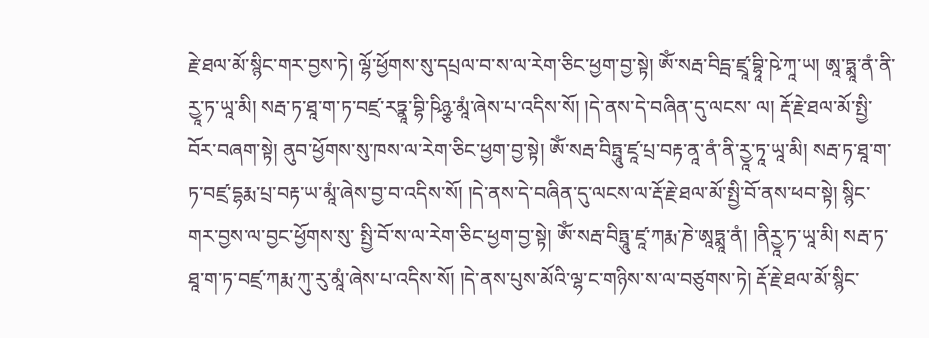རྗེ་ཐལ་མོ་སྙིང་གར་བྱས་ཏེ། ལྷོ་ཕྱོགས་སུ་དཔྲལ་བ་ས་ལ་རེག་ཅིང་ཕྱག་བྱ་སྟེ། ཨོཾ་སརྦ་བིདྦ་ཛྲཱ་བྷཱི་ཥེ་ཀཱ་ཡ། ཨཱ་ཏྨཱ་ནཾ་ནི་རྱཱ་ཏ་ཡཱ་མི། སརྦ་ཏ་ཐཱ་ག་ཏ་བཛྲ་རཏྣཱ་བྷི་ཥིཉྩ་མཱཾ་ཞེས་པ་འདིས་སོ། །དེ་ནས་དེ་བཞིན་དུ་ལངས་ ལ། རྡོ་རྗེ་ཐལ་མོ་སྤྱི་བོར་བཞག་སྟེ། ནུབ་ཕྱོགས་སུ་ཁས་ལ་རེག་ཅིང་ཕྱག་བྱ་སྟེ། ཨོཾ་སརྦ་བིཏྤཱུ་ཛཱ་པྲ་བརྟ་ནཱ་ནཾ་ནི་ཪྱཱ་ཏཱ་ཡཱ་མི། སརྦ་ཏ་ཐཱ་ག་ཏ་བཛྲ་དྷརྨ་པྲ་བརྟ་ཡ་མཱཾ་ཞེས་བྱ་བ་འདིས་སོ། །དེ་ནས་དེ་བཞིན་དུ་ལངས་ལ་རྡོ་རྗེ་ཐལ་མོ་སྤྱི་བོ་ནས་ཕབ་སྟེ། སྙིང་གར་བྱས་ལ་བྱང་ཕྱོགས་སུ་ སྤྱི་བོ་ས་ལ་རེག་ཅིང་ཕྱག་བྱ་སྟེ། ཨོཾ་སརྦ་བིཏྤཱུ་ཛཱ་ཀརྨ་ཎེ་ཨཱཏྨཱ་ནཾ། །ནིཪྱཱ་ཏ་ཡཱ་མི། སརྦ་ཏ་ཐཱ་ག་ཏ་བཛྲ་ཀརྨ་ཀུ་རུ་མཱཾ་ཞེས་པ་འདིས་སོ། །དེ་ནས་པུས་མོའི་ལྷ་ང་གཉིས་ས་ལ་བཙུགས་ཏེ། རྡོ་རྗེ་ཐལ་མོ་སྙིང་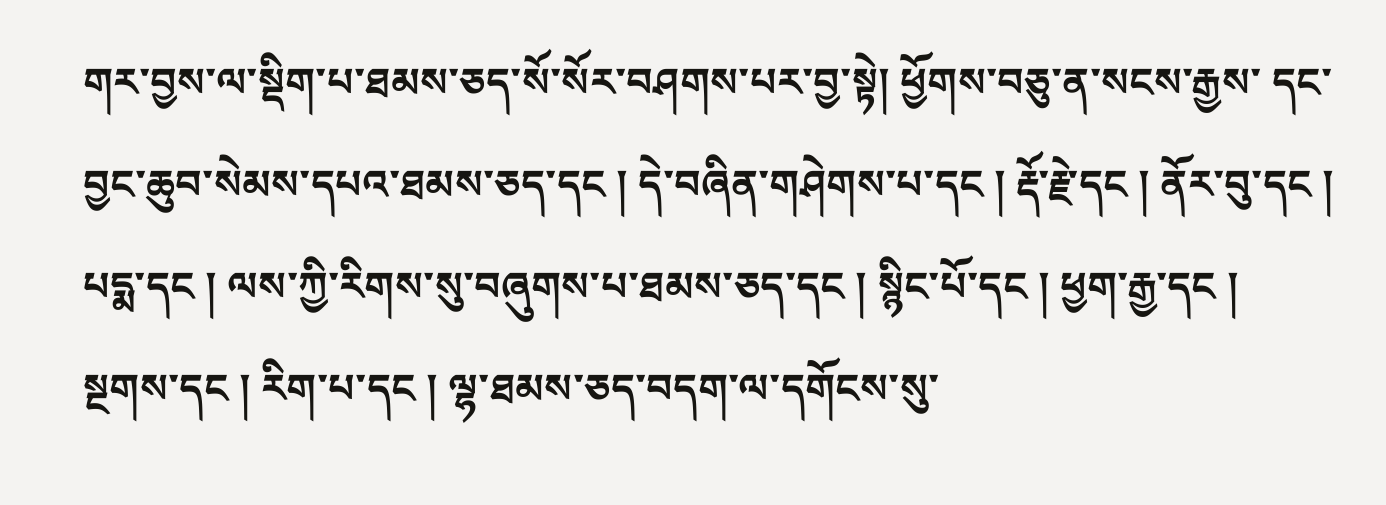གར་བྱས་ལ་སྡིག་པ་ཐམས་ཅད་སོ་སོར་བཤགས་པར་བྱ་སྟེ། ཕྱོགས་བཅུ་ན་སངས་རྒྱས་ དང་བྱང་ཆུབ་སེམས་དཔའ་ཐམས་ཅད་དང ། དེ་བཞིན་གཤེགས་པ་དང ། རྡོ་རྗེ་དང ། ནོར་བུ་དང ། པདྨ་དང ། ལས་ཀྱི་རིགས་སུ་བཞུགས་པ་ཐམས་ཅད་དང ། སྙིང་པོ་དང ། ཕྱག་རྒྱ་དང ། སྔགས་དང ། རིག་པ་དང ། ལྷ་ཐམས་ཅད་བདག་ལ་དགོངས་སུ་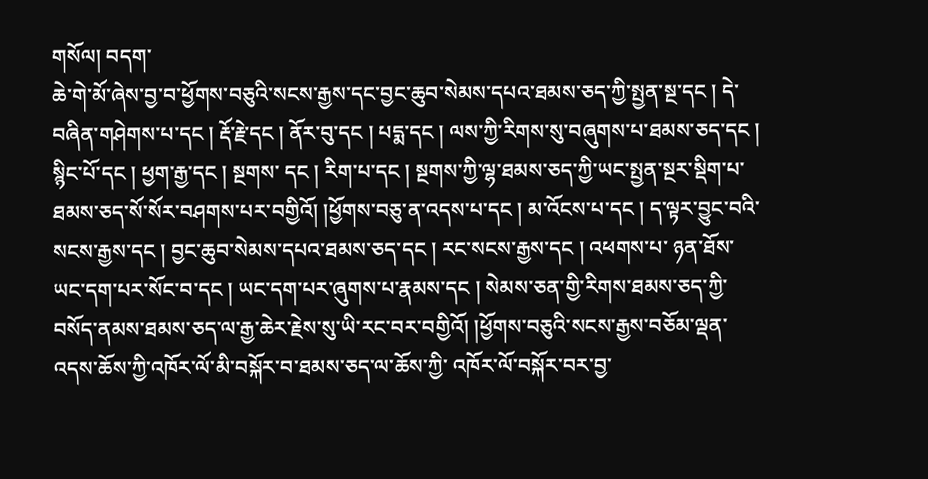གསོལ། བདག་
ཆེ་གེ་མོ་ཞེས་བྱ་བ་ཕྱོགས་བཅུའི་སངས་རྒྱས་དང་བྱང་ཆུབ་སེམས་དཔའ་ཐམས་ཅད་ཀྱི་སྤྱན་སྔ་དང ། དེ་བཞིན་གཤེགས་པ་དང ། རྡོ་རྗེ་དང ། ནོར་བུ་དང ། པདྨ་དང ། ལས་ཀྱི་རིགས་སུ་བཞུགས་པ་ཐམས་ཅད་དང ། སྙིང་པོ་དང ། ཕྱག་རྒྱ་དང ། སྔགས་ དང ། རིག་པ་དང ། སྔགས་ཀྱི་ལྷ་ཐམས་ཅད་ཀྱི་ཡང་སྤྱན་སྔར་སྡིག་པ་ཐམས་ཅད་སོ་སོར་བཤགས་པར་བགྱིའོ། །ཕྱོགས་བཅུ་ན་འདས་པ་དང ། མ་འོངས་པ་དང ། ད་ལྟར་བྱུང་བའི་སངས་རྒྱས་དང ། བྱང་ཆུབ་སེམས་དཔའ་ཐམས་ཅད་དང ། རང་སངས་རྒྱས་དང ། འཕགས་པ་ ཉན་ཐོས་ཡང་དག་པར་སོང་བ་དང ། ཡང་དག་པར་ཞུགས་པ་རྣམས་དང ། སེམས་ཅན་གྱི་རིགས་ཐམས་ཅད་ཀྱི་བསོད་ནམས་ཐམས་ཅད་ལ་རྒྱ་ཆེར་རྗེས་སུ་ཡི་རང་བར་བགྱིའོ། །ཕྱོགས་བཅུའི་སངས་རྒྱས་བཅོམ་ལྡན་འདས་ཆོས་ཀྱི་འཁོར་ལོ་མི་བསྐོར་བ་ཐམས་ཅད་ལ་ཆོས་ཀྱི་ འཁོར་ལོ་བསྐོར་བར་བྱ་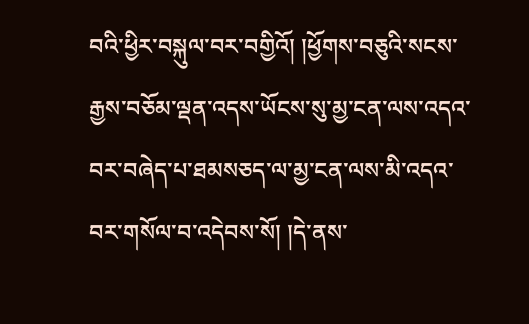བའི་ཕྱིར་བསྐུལ་བར་བགྱིའོ། །ཕྱོགས་བཅུའི་སངས་རྒྱས་བཅོམ་ལྡན་འདས་ཡོངས་སུ་མྱ་ངན་ལས་འདའ་བར་བཞེད་པ་ཐམསཅད་ལ་མྱ་ངན་ལས་མི་འདའ་བར་གསོལ་བ་འདེབས་སོ། །དེ་ནས་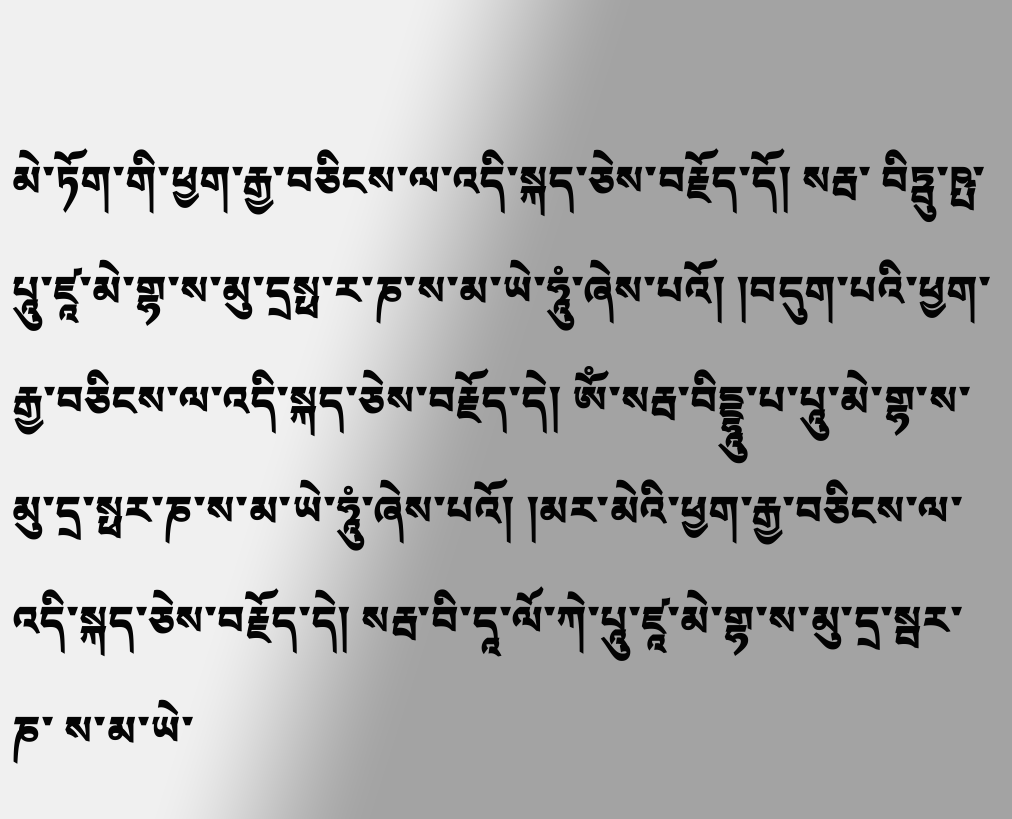མེ་ཏོག་གི་ཕྱག་རྒྱ་བཅིངས་ལ་འདི་སྐད་ཅེས་བརྗོད་དོ། སརྦ་ བིཏྦུ་ཥྤ་པཱུ་ཛཱ་མེ་གྷ་ས་མུ་དྲསྥ་ར་ཎ་ས་མ་ཡེ་ཧཱུཾ་ཞེས་པའོ། །བདུག་པའི་ཕྱག་རྒྱ་བཅིངས་ལ་འདི་སྐད་ཅེས་བརྗོད་དེ། ཨོཾ་སརྦ་བིདྡྷཱུ་པ་པཱུ་མེ་གྷ་ས་མུ་དྲ་སྥར་ཎ་ས་མ་ཡེ་ཧཱུཾ་ཞེས་པའོ། །མར་མེའི་ཕྱག་རྒྱ་བཅིངས་ལ་འདི་སྐད་ཅེས་བརྗོད་དེ། སརྦ་བི་དཱ་ལོ་ཀེ་པཱུ་ཛཱ་མེ་གྷ་ས་མུ་དྲ་སྦར་ཎ་ ས་མ་ཡེ་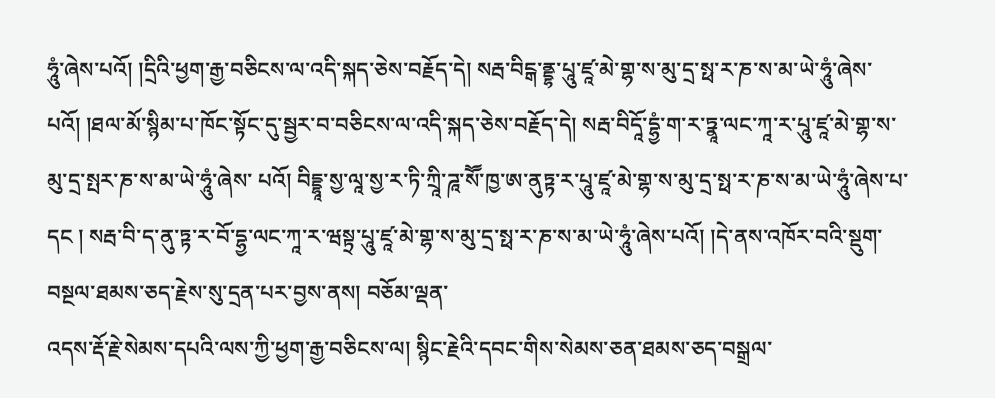ཧཱུཾ་ཞེས་པའོ། །དྲིའི་ཕྱག་རྒྱ་བཅིངས་ལ་འདི་སྐད་ཅེས་བརྗོད་དེ། སརྦ་བིངྒ་ནྡྷ་པཱུ་ཛཱ་མེ་གྷ་ས་མུ་དྲ་སྥ་ར་ཎ་ས་མ་ཡེ་ཧཱུཾ་ཞེས་པའོ། །ཐལ་མོ་སྙིམ་པ་ཁོང་སྟོང་དུ་སྦྱར་བ་བཅིངས་ལ་འདི་སྐད་ཅེས་བརྗོད་དེ། སརྦ་བིདཱོ་དྷྱཾ་ག་ར་ཏྣཱ་ལང་ཀཱ་ར་པཱུ་ཛཱ་མེ་གྷ་ས་མུ་དྲ་སྤར་ཎ་ས་མ་ཡེ་ཧཱུཾ་ཞེས་ པའོ། བིདྡྷཱ་སྱ་ལཱ་སྱ་ར་ཏི་ཀྲཱི་ཌཱ་སཽ་ཁྱ་ཨ་ནུཏྟ་ར་པཱུ་ཛཱ་མེ་གྷ་ས་མུ་དྲ་སྥ་ར་ཎ་ས་མ་ཡེ་ཧཱུཾ་ཞེས་པ་དང ། སརྦ་བི་ད་ནུ་ཏྟ་ར་བོ་དྷྱ་ལང་ཀཱ་ར་ཝསྟྲ་པཱུ་ཛཱ་མེ་གྷ་ས་མུ་དྲ་སྥ་ར་ཎ་ས་མ་ཡེ་ཧཱུཾ་ཞེས་པའོ། །དེ་ནས་འཁོར་བའི་སྡུག་བསྔལ་ཐམས་ཅད་རྗེས་སུ་དྲན་པར་བྱས་ནས། བཅོམ་ལྡན་
འདས་རྡོ་རྗེ་སེམས་དཔའི་ལས་ཀྱི་ཕྱག་རྒྱ་བཅིངས་ལ། སྙིང་རྗེའི་དབང་གིས་སེམས་ཅན་ཐམས་ཅད་བསྒྲལ་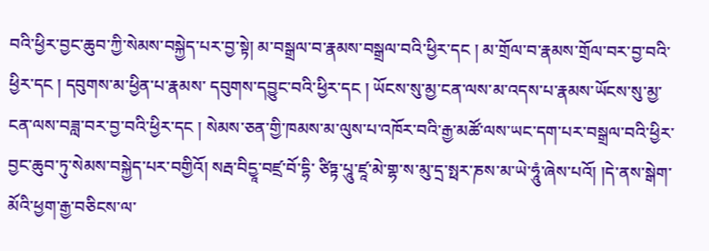བའི་ཕྱིར་བྱང་ཆུབ་ཀྱི་སེམས་བསྐྱེད་པར་བྱ་སྟེ། མ་བསྒྲལ་བ་རྣམས་བསྒྲལ་བའི་ཕྱིར་དང ། མ་གྲོལ་བ་རྣམས་གྲོལ་བར་བྱ་བའི་ཕྱིར་དང ། དབུགས་མ་ཕྱིན་པ་རྣམས་ དབུགས་དབྱུང་བའི་ཕྱིར་དང ། ཡོངས་སུ་མྱ་ངན་ལས་མ་འདས་པ་རྣམས་ཡོངས་སུ་མྱ་ངན་ལས་བཟླ་བར་བྱ་བའི་ཕྱིར་དང ། སེམས་ཅན་གྱི་ཁམས་མ་ལུས་པ་འཁོར་བའི་རྒྱ་མཚོ་ལས་ཡང་དག་པར་བསྒྲལ་བའི་ཕྱིར་བྱང་ཆུབ་ཏུ་སེམས་བསྐྱེད་པར་བགྱིའོ། སརྦ་བིདྱཱ་བཛྲ་བོ་དྷི་ ཙིཏྟ་པཱུ་ཛཱ་མེ་གྷ་ས་མུ་དྲ་སྥར་ཎས་མ་ཡེ་ཧཱུཾ་ཞེས་པའོ། །དེ་ནས་སྒེག་མོའི་ཕྱག་རྒྱ་བཅིངས་ལ་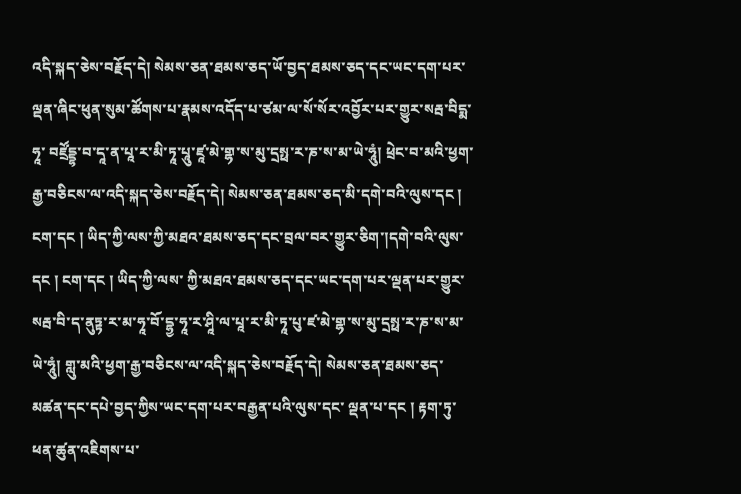འདི་སྐད་ཅེས་བརྗོད་དེ། སེམས་ཅན་ཐམས་ཅད་ཡོ་བྱད་ཐམས་ཅད་དང་ཡང་དག་པར་ལྡན་ཞིང་ཕུན་སུམ་ཚོགས་པ་རྣམས་འདོད་པ་ཙམ་ལ་སོ་སོར་འབྱོར་པར་གྱུར་སརྦ་བིདྨ་ཧཱ་ བཛྲོདྡྷ་བ་དཱ་ན་པཱ་ར་མི་ཏཱ་པཱུ་ཛཱ་མེ་གྷ་ས་མུ་དྲསྥ་ར་ཎ་ས་མ་ཡེ་ཧཱུཾ། ཕྲེང་བ་མའི་ཕྱག་རྒྱ་བཅིངས་ལ་འདི་སྐད་ཅེས་བརྗོད་དེ། སེམས་ཅན་ཐམས་ཅད་མི་དགེ་བའི་ལུས་དང ། ངག་དང ། ཡིད་ཀྱི་ལས་ཀྱི་མཐའ་ཐམས་ཅད་དང་བྲལ་བར་གྱུར་ཅིག་།དགེ་བའི་ལུས་དང ། ངག་དང ། ཡིད་ཀྱི་ལས་ ཀྱི་མཐའ་ཐམས་ཅད་དང་ཡང་དག་པར་ལྡན་པར་གྱུར་སརྦ་བི་ད་ནུཏྟ་ར་མ་ཧཱ་བོ་དྷྱ་ཧཱ་ར་ཤཱི་ལ་པཱ་ར་མི་ཏཱ་པུ་ཛ་མེ་གྷ་ས་མུ་དྲསྥ་ར་ཎ་ས་མ་ཡེ་ཧཱུཾ། གླུ་མའི་ཕྱག་རྒྱ་བཅིངས་ལ་འདི་སྐད་ཅེས་བརྗོད་དེ། སེམས་ཅན་ཐམས་ཅད་མཚན་དང་དཔེ་བྱད་ཀྱིས་ཡང་དག་པར་བརྒྱན་པའི་ལུས་དང་ ལྡན་པ་དང ། རྟག་ཏུ་ཕན་ཚུན་འཇིགས་པ་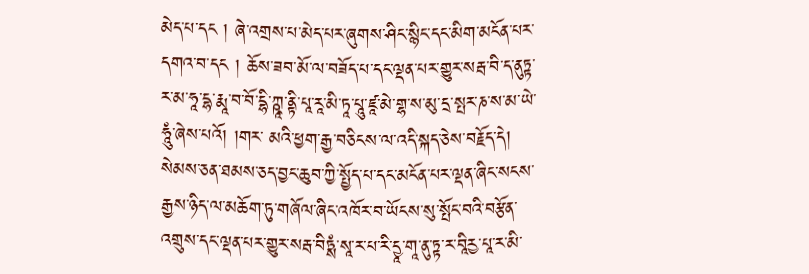མེད་པ་དང ། ཞེ་འགྲས་པ་མེད་པར་ཞུགས་ཤིང་སྙིང་དང་མིག་མངོན་པར་དགའ་བ་དང ། ཆོས་ཟབ་མོ་ལ་བཟོད་པ་དང་ལྡན་པར་གྱུར་སརྦ་བི་ད་ནུཏྟ་ར་མ་ཧཱ་དྷ་རྨཱ་བ་བོ་དྷི་ཀྵཱ་ནྟི་པཱ་རཱ་མི་ཏཱ་པཱུ་ཛཱ་མེ་གྷ་ས་མུ་དྲ་སྤར་ཎ་ས་མ་ཡེ་ཧཱུཾ་ཞེས་པའོ། །གར་ མའི་ཕྱག་རྒྱ་བཅིངས་ལ་འདི་སྐད་ཅེས་བརྗོད་དེ། སེམས་ཅན་ཐམས་ཅད་བྱང་ཆུབ་ཀྱི་སྤྱོད་པ་དང་མངོན་པར་ལྡན་ཞིང་སངས་རྒྱས་ཉིད་ལ་མཆོག་ཏུ་གཞོལ་ཞིང་འཁོར་བ་ཡོངས་སུ་སྤོང་བའི་བརྩོན་འགྲུས་དང་ལྡན་པར་གྱུར་སརྦ་བིཏྶཾ་སཱ་ར་པ་རི་དྱཱ་གཱ་ནུ་ཏྟ་ར་བཱིརྱ་པཱ་ར་མི་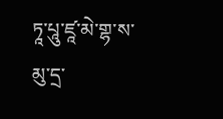ཏཱ་པཱུ་ཛཱ་མེ་གྷ་ས་
མུ་དྲ་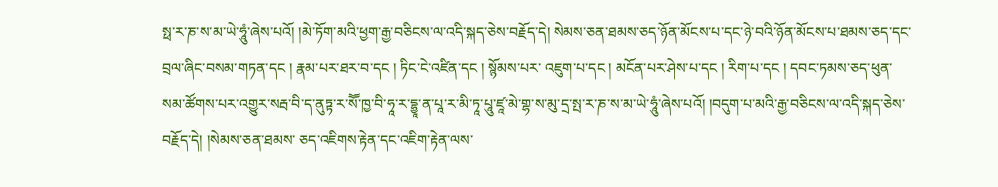སྥ་ར་ཎ་ས་མ་ཡེ་ཧཱུཾ་ཞེས་པའོ། །མེ་ཏོག་མའི་ཕྱག་རྒྱ་བཅིངས་ལ་འདི་སྐད་ཅེས་བརྗོད་དེ། སེམས་ཅན་ཐམས་ཅད་ཉོན་མོངས་པ་དང་ཉེ་བའི་ཉོན་མོངས་པ་ཐམས་ཅད་དང་བྲལ་ཞིང་བསམ་གཏན་དང ། རྣམ་པར་ཐར་བ་དང ། ཏིང་ངེ་འཛིན་དང ། སྙོམས་པར་ འཇུག་པ་དང ། མངོན་པར་ཤེས་པ་དང ། རིག་པ་དང ། དབང་ཏམས་ཅད་ཕུན་སམ་ཚོགས་པར་འགྱུར་སརྦ་བི་ད་ནུཏྟ་ར་སཽ་ཁྱ་བི་ཧཱ་ར་དྷྱཱ་ན་པཱ་ར་མི་ཏཱ་པཱུ་ཛཱ་མེ་གྷ་ས་མུ་དྲ་སྤ་ར་ཎ་ས་མ་ཡེ་ཧཱུཾ་ཞེས་པའོ། །བདུག་པ་མའི་རྒྱ་བཅིངས་ལ་འདི་སྐད་ཅེས་བརྗོད་དེ། །སེམས་ཅན་ཐམས་ ཅད་འཇིགས་རྟེན་དང་འཇིག་རྟེན་ལས་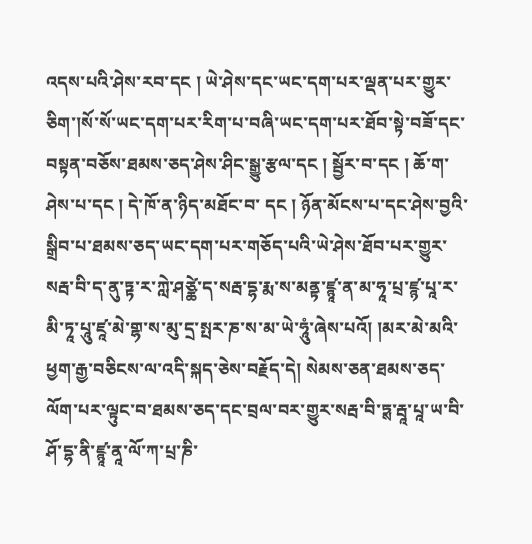འདས་པའི་ཤེས་རབ་དང ། ཡེ་ཤེས་དང་ཡང་དག་པར་ལྡན་པར་གྱུར་ཅིག་།སོ་སོ་ཡང་དག་པར་རིག་པ་བཞི་ཡང་དག་པར་ཐོབ་སྟེ་བཟོ་དང་བསྟན་བཅོས་ཐམས་ཅད་ཤེས་ཤིང་སྒྱུ་རྩལ་དང ། སྦྱོར་བ་དང ། ཆོ་ག་ཤེས་པ་དང ། དེ་ཁོ་ན་ཉིད་མཐོང་བ་ དང ། ཉོན་མོངས་པ་དང་ཤེས་བྱའི་སྒྲིབ་པ་ཐམས་ཅད་ཡང་དག་པར་གཅོད་པའི་ཡེ་ཤེས་ཐོབ་པར་གྱུར་སརྦ་བི་ད་ནུ་ཏྟ་ར་ཀླེ་ཤཙྪེ་ད་སརྦ་དྷ་རྨ་ས་མནྟ་ཛྙཱ་ན་མ་ཧཱ་པྲ་ཛྙ་པཱ་ར་མི་ཏཱ་པཱུ་ཛཱ་མེ་གྷ་ས་མུ་དྲ་སྤར་ཎ་ས་མ་ཡེ་ཧཱུཾ་ཞེས་པའོ། །མར་མེ་མའི་ཕྱག་རྒྱ་བཅིངས་ལ་འདི་སྐད་ཅེས་བརྗོད་དེ། སེམས་ཅན་ཐམས་ཅད་ལོག་པར་ལྟུང་བ་ཐམས་ཅད་དང་བྲལ་བར་གྱུར་སརྦ་བི་ཏྶ་རྦཱ་པཱ་ཡ་བི་ཤོ་དྷ་ནི་ཛྙཱ་ནཱ་ལོ་ཀ་པྲ་ཎི་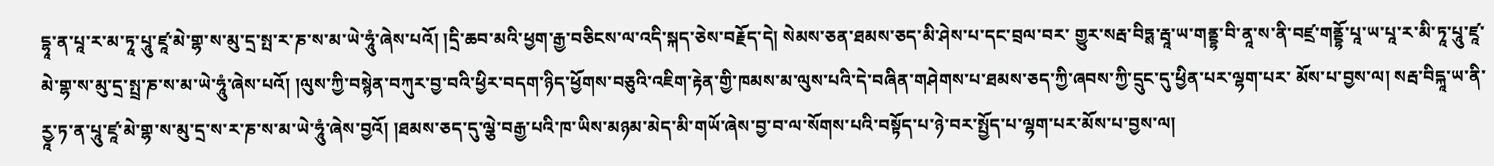དྷཱ་ན་པཱ་ར་མ་ཏཱ་པཱུ་ཛཱ་མེ་གྷ་ས་མུ་དྲ་སྤ་ར་ཎ་ས་མ་ཡེ་ཧཱུཾ་ཞེས་པའོ། །དྲི་ཆབ་མའི་ཕྱག་རྒྱ་བཅིངས་ལ་འདི་སྐད་ཅེས་བརྗོད་དེ། སེམས་ཅན་ཐམས་ཅད་མི་ཤེས་པ་དང་བྲལ་བར་ གྱུར་སརྦ་བིཏྶ་རྦཱ་ཡ་གནྡྷ་བི་ནཱ་ས་ནི་བཛྲ་གནྡྷོ་པཱ་ཡ་པཱ་ར་མི་ཏཱ་པཱུ་ཛཱ་མེ་གྷ་ས་མུ་དྲ་སྤྲ་ཎ་ས་མ་ཡེ་ཧཱུཾ་ཞེས་པའོ། །ལུས་ཀྱི་བསྙེན་བཀུར་བྱ་བའི་ཕྱིར་བདག་ཉིད་ཕྱོགས་བཅུའི་འཇིག་རྟེན་གྱི་ཁམས་མ་ལུས་པའི་དེ་བཞིན་གཤེགས་པ་ཐམས་ཅད་ཀྱི་ཞབས་ཀྱི་དྲུང་དུ་ཕྱིན་པར་ལྷག་པར་ མོས་པ་བྱས་ལ། སརྦ་བིདྐཱ་ཡ་ནི་ཪྱཱ་ཏ་ན་པཱུ་ཛཱ་མེ་གྷ་ས་མུ་དྲ་ས་ར་ཎ་ས་མ་ཡེ་ཧཱུཾ་ཞེས་བྱའོ། །ཐམས་ཅད་དུ་ལྕེ་བརྒྱ་པའི་ཁ་ཡིས་མཉམ་མེད་མི་གཡོ་ཞེས་བྱ་བ་ལ་སོགས་པའི་བསྟོད་པ་ཉེ་བར་སྤྱོད་པ་ལྷག་པར་མོས་པ་བྱས་ལ།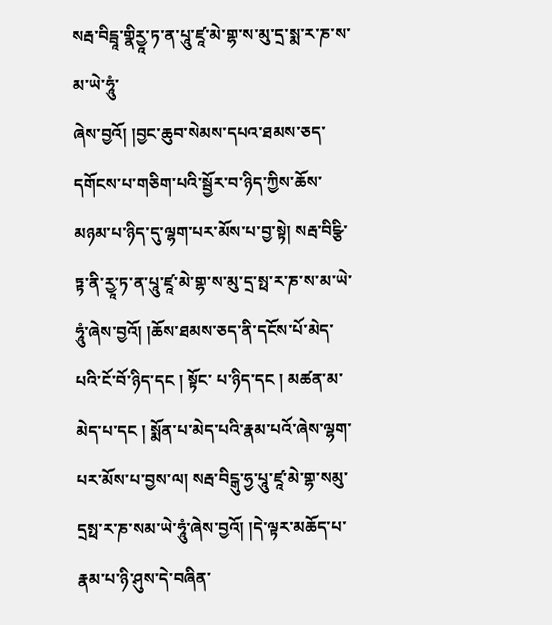སརྦ་བིདྦཱ་གྣིཪྱཱ་ཏ་ན་པཱུ་ཛཱ་མེ་གྷ་ས་མུ་དྲ་སྨ་ར་ཎ་ས་མ་ཡེ་ཧཱུཾ་
ཞེས་བྱའོ། །བྱང་ཆུབ་སེམས་དཔའ་ཐམས་ཅད་དགོངས་པ་གཅིག་པའི་སྦྱོར་བ་ཉིད་ཀྱིས་ཆོས་མཉམ་པ་ཉིད་དུ་ལྷག་པར་མོས་པ་བྱ་སྟེ། སརྦ་བིདྩི་ཏྟ་ནི་རྱཱ་ཏ་ན་པཱུ་ཛཱ་མེ་གྷ་ས་མུ་དྲ་སྥ་ར་ཎ་ས་མ་ཡེ་ཧཱུཾ་ཞེས་བྱའོ། །ཆོས་ཐམས་ཅད་ནི་དངོས་པོ་མེད་པའི་ངོ་བོ་ཉིད་དང ། སྟོང་ པ་ཉིད་དང ། མཚན་མ་མེད་པ་དང ། སྨོན་པ་མེད་པའི་རྣམ་པའོ་ཞེས་ལྷག་པར་མོས་པ་བྱས་ལ། སརྦ་བིངྒུ་ཧྱ་པཱུ་ཛཱ་མེ་གྷ་སམུ་དྲསྥ་ར་ཎ་སམ་ཡེ་ཧཱུཾ་ཞེས་བྱའོ། །དེ་ལྟར་མཆོད་པ་རྣམ་པ་ཉི་ཤུས་དེ་བཞིན་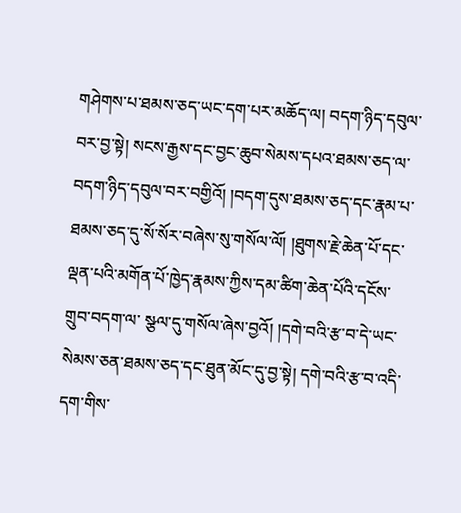གཤེགས་པ་ཐམས་ཅད་ཡང་དག་པར་མཆོད་ལ། བདག་ཉིད་དབུལ་ བར་བྱ་སྟེ། སངས་རྒྱས་དང་བྱང་ཆུབ་སེམས་དཔའ་ཐམས་ཅད་ལ་བདག་ཉིད་དབུལ་བར་བགྱིའོ། །བདག་དུས་ཐམས་ཅད་དང་རྣམ་པ་ཐམས་ཅད་དུ་སོ་སོར་བཞེས་སུ་གསོལ་ལོ། །ཐུགས་རྗེ་ཆེན་པོ་དང་ལྡན་པའི་མགོན་པོ་ཁྱེད་རྣམས་ཀྱིས་དམ་ཚིག་ཆེན་པོའི་དངོས་གྲུབ་བདག་ལ་ སྩལ་དུ་གསོལ་ཞེས་བྱའོ། །དགེ་བའི་རྩ་བ་དེ་ཡང་སེམས་ཅན་ཐམས་ཅད་དང་ཐུན་མོང་དུ་བྱ་སྟེ། དགེ་བའི་རྩ་བ་འདི་དག་གིས་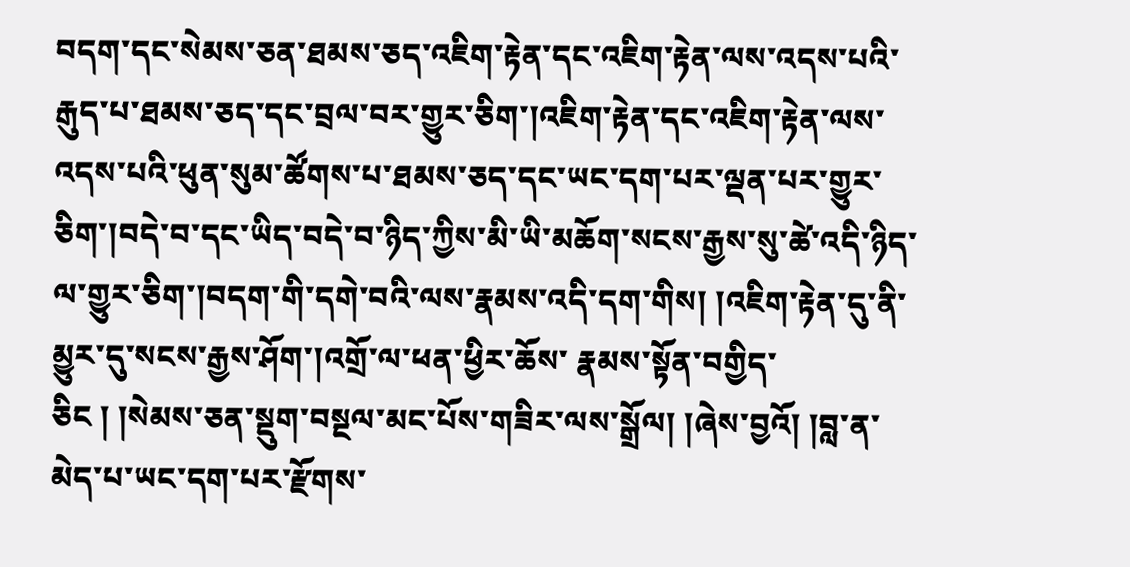བདག་དང་སེམས་ཅན་ཐམས་ཅད་འཇིག་རྟེན་དང་འཇིག་རྟེན་ལས་འདས་པའི་རྒུད་པ་ཐམས་ཅད་དང་བྲལ་བར་གྱུར་ཅིག་།འཇིག་རྟེན་དང་འཇིག་རྟེན་ལས་ འདས་པའི་ཕུན་སུམ་ཚོགས་པ་ཐམས་ཅད་དང་ཡང་དག་པར་ལྡན་པར་གྱུར་ཅིག་།བདེ་བ་དང་ཡིད་བདེ་བ་ཉིད་ཀྱིས་མི་ཡི་མཆོག་སངས་རྒྱས་སུ་ཚེ་འདི་ཉིད་ལ་གྱུར་ཅིག་།བདག་གི་དགེ་བའི་ལས་རྣམས་འདི་དག་གིས། །འཇིག་རྟེན་དུ་ནི་མྱུར་དུ་སངས་རྒྱས་ཤོག་།འགྲོ་ལ་ཕན་ཕྱིར་ཆོས་ རྣམས་སྟོན་བགྱིད་ཅིང ། །སེམས་ཅན་སྡུག་བསྔལ་མང་པོས་གཟིར་ལས་སྒྲོལ། །ཞེས་བྱའོ། །བླ་ན་མེད་པ་ཡང་དག་པར་རྫོགས་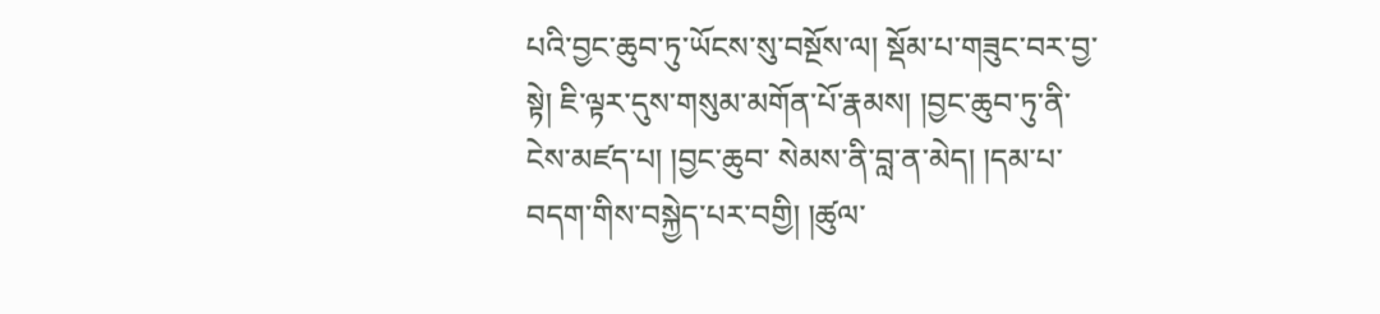པའི་བྱང་ཆུབ་ཏུ་ཡོངས་སུ་བསྔོས་ལ། སྡོམ་པ་གཟུང་བར་བྱ་སྟེ། ཇི་ལྟར་དུས་གསུམ་མགོན་པོ་རྣམས། །བྱང་ཆུབ་ཏུ་ནི་ངེས་མཛད་པ། །བྱང་ཆུབ་ སེམས་ནི་བླ་ན་མེད། །དམ་པ་བདག་གིས་བསྐྱེད་པར་བགྱི། །ཚུལ་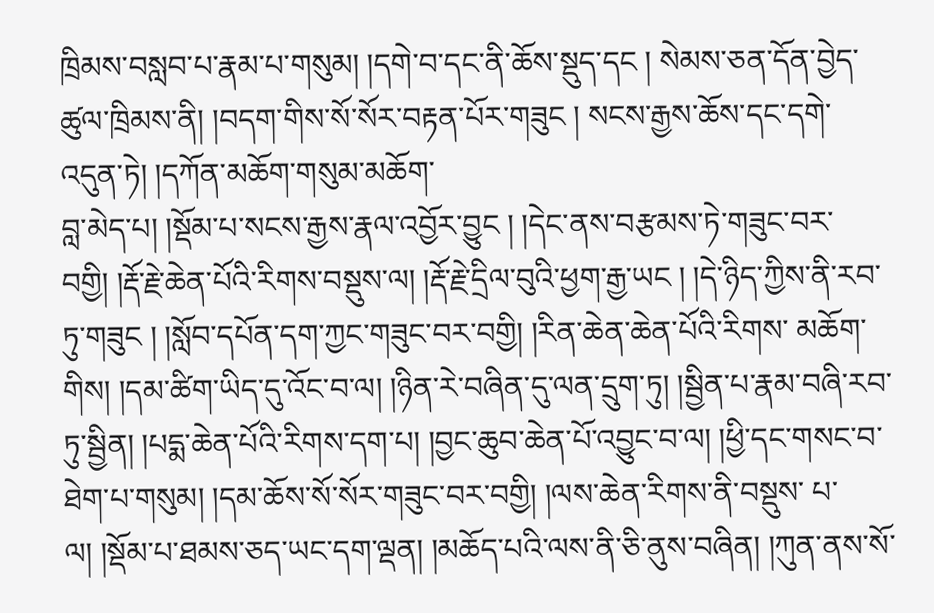ཁྲིམས་བསླབ་པ་རྣམ་པ་གསུམ། །དགེ་བ་དང་ནི་ཆོས་སྡུད་དང ། སེམས་ཅན་དོན་བྱེད་ཚུལ་ཁྲིམས་ནི། །བདག་གིས་སོ་སོར་བརྟན་པོར་གཟུང ། སངས་རྒྱས་ཆོས་དང་དགེ་འདུན་ཏེ། །དཀོན་མཆོག་གསུམ་མཆོག་
བླ་མེད་པ། །སྡོམ་པ་སངས་རྒྱས་རྣལ་འབྱོར་བྱུང ། །དེང་ནས་བརྩམས་ཏེ་གཟུང་བར་བགྱི། །རྡོ་རྗེ་ཆེན་པོའི་རིགས་བསྡུས་ལ། །རྡོ་རྗེ་དྲིལ་བུའི་ཕྱག་རྒྱ་ཡང ། །དེ་ཉིད་ཀྱིས་ནི་རབ་ཏུ་གཟུང ། །སློབ་དཔོན་དག་ཀྱང་གཟུང་བར་བགྱི། །རིན་ཆེན་ཆེན་པོའི་རིགས་ མཆོག་གིས། །དམ་ཚིག་ཡིད་དུ་འོང་བ་ལ། །ཉིན་རེ་བཞིན་དུ་ལན་དྲུག་ཏུ། །སྦྱིན་པ་རྣམ་བཞི་རབ་ཏུ་སྦྱིན། །པདྨ་ཆེན་པོའི་རིགས་དག་པ། །བྱང་ཆུབ་ཆེན་པོ་འབྱུང་བ་ལ། །ཕྱི་དང་གསང་བ་ཐེག་པ་གསུམ། །དམ་ཆོས་སོ་སོར་གཟུང་བར་བགྱི། །ལས་ཆེན་རིགས་ནི་བསྡུས་ པ་ལ། །སྡོམ་པ་ཐམས་ཅད་ཡང་དག་ལྡན། །མཆོད་པའི་ལས་ནི་ཅི་ནུས་བཞིན། །ཀུན་ནས་སོ་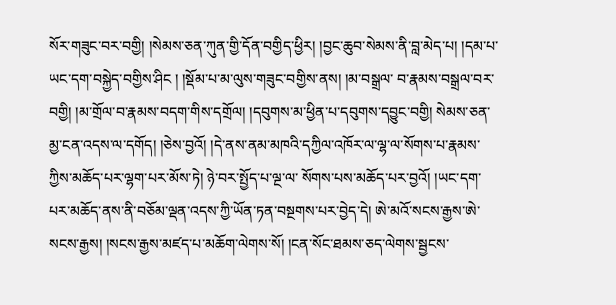སོར་གཟུང་བར་བགྱི། །སེམས་ཅན་ཀུན་གྱི་དོན་བགྱིད་ཕྱིར། །བྱང་ཆུབ་སེམས་ནི་བླ་མེད་པ། །དམ་པ་ཡང་དག་བསྐྱེད་བགྱིས་ཤིང ། །སྡོམ་པ་མ་ལུས་གཟུང་བགྱིས་ནས། །མ་བསྒྲལ་ བ་རྣམས་བསྒྲལ་བར་བགྱི། །མ་གྲོལ་བ་རྣམས་བདག་གིས་དགྲོལ། །དབུགས་མ་ཕྱིན་པ་དབུགས་དབྱུང་བགྱི། སེམས་ཅན་མྱ་ངན་འདས་ལ་དགོད། །ཅེས་བྱའོ། །དེ་ནས་ནམ་མཁའི་དཀྱིལ་འཁོར་ལ་ལྷ་ལ་སོགས་པ་རྣམས་ཀྱིས་མཆོད་པར་ལྷག་པར་མོས་ཏེ། ཉེ་བར་སྤྱོད་པ་ལྔ་ལ་ སོགས་པས་མཆོད་པར་བྱའོ། །ཡང་དག་པར་མཆོད་ནས་ནི་བཅོམ་ལྡན་འདས་ཀྱི་ཡོན་ཏན་བསྔགས་པར་བྱེད་དེ། ཨེ་མའོ་སངས་རྒྱས་ཨེ་སངས་རྒྱས། །སངས་རྒྱས་མཛད་པ་མཆོག་ལེགས་སོ། །ངན་སོང་ཐམས་ཅད་ལེགས་སྦྱངས་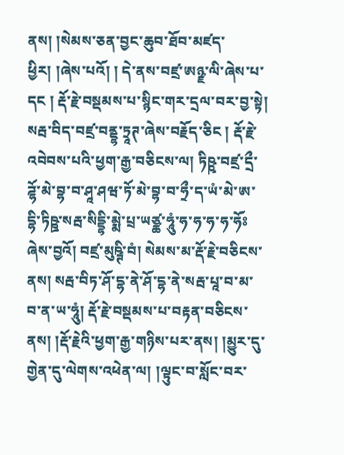ནས། །སེམས་ཅན་བྱང་ཆུབ་ཐོབ་མཛད་ཕྱིར། །ཞེས་པའོ། ། དེ་ནས་བཛྲ་ཨཉྫ་ལི་ཞེས་པ་དང ། རྡོ་རྗེ་བསྡམས་པ་སྙིང་གར་དྲལ་བར་བྱ་སྟེ། སརྦ་བིད་བཛྲ་བནྡྷ་ཏྲཱཊ་ཞེས་བརྗོད་ཅིང ། རྡོ་རྗེ་འབེབས་པའི་ཕྱག་རྒྱ་བཅིངས་ལ། ཏིཥྵ་བཛྲ་དྲྀ་ཌྷོ་མེ་བྷ་བ་ཤཱ་ཤཝ་ཏོ་མེ་བྷ་བ་ཧྲྀ་ད་ཡཾ་མེ་ཨ་དྷི་ཏིཥྛ་སརྦ་སིདྡྷི་མྨེ་པྲ་ཡཙྪ་ཧཱུཾ་ཧ་ཧ་ཧ་ཧ་ཧོཿ ཞེས་བྱའོ། བཛྲ་མུཥྚི་བཾ། སེམས་མ་རྡོ་རྗེ་བཅིངས་ནས། སརྦ་བིཏ་ཤོ་དྷ་ནེ་ཤོ་དྷ་ནེ་སརྦ་པཱ་བ་མ་བ་ན་ཡ་ཧཱུཾ། རྡོ་རྗེ་བསྡམས་པ་བརྟན་བཅིངས་ནས། །རྡོ་རྗེའི་ཕྱག་རྒྱ་གཉིས་པར་ནས། །མྱུར་དུ་གྱེན་དུ་ལེགས་འཕེན་ལ། །ལྟུང་བ་སློང་བར་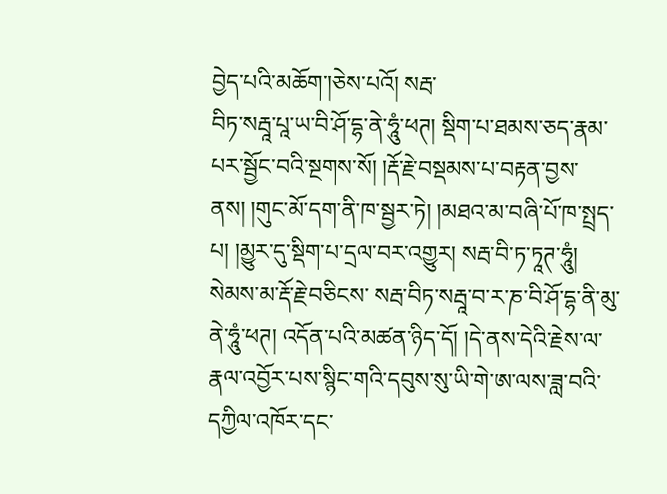བྱེད་པའི་མཆོག་།ཅེས་པའོ། སརྦ་
བིཏ་སརྦཱ་པཱ་ཡ་བི་ཤོ་དྷ་ནེ་ཧཱུཾ་ཕཊ། སྡིག་པ་ཐམས་ཅད་རྣམ་པར་སྦྱོང་བའི་སྔགས་སོ། །རྡོ་རྗེ་བསྡམས་པ་བརྟན་བྱས་ནས། །གུང་མོ་དག་ནི་ཁ་སྦྱར་ཏེ། །མཐའ་མ་བཞི་པོ་ཁ་སྤྲད་པ། །མྱུར་དུ་སྡིག་པ་དྲལ་བར་འགྱུར། སརྦ་བི་ཏ་ཏཱཊ་ཧཱུཾ། སེམས་མ་རྡོ་རྗེ་བཅིངས་ སརྦ་བིཏ་སརྦཱ་བ་ར་ཎ་བི་ཤོ་དྷ་ནི་མུ་ནེ་ཧཱུཾ་ཕཊ། འདོན་པའི་མཚན་ཉིད་དོ། །དེ་ནས་དེའི་རྗེས་ལ་རྣལ་འབྱོར་པས་སྙིང་གའི་དབུས་སུ་ཡི་གེ་ཨ་ལས་ཟླ་བའི་དཀྱིལ་འཁོར་དང་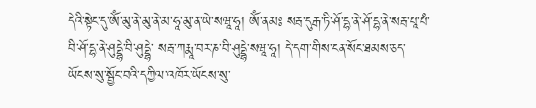དེའི་སྟེང་དུ་ཨོཾ་མུ་ནེ་མུ་ནེ་མ་ཧཱ་མུ་ན་ཡེ་སཝཱ་ཧཱ། ཨོཾ་ནམཿ སརྦ་དུརྒ་ཏི་ཤོ་དྷ་ནེ་ཤོ་དྷ་ནེ་སརྦ་པཱ་པཾ་བི་ཤོ་དྷ་ནེ་ཤུདྡྷེ་བི་ཤུདྡྷེ་ སརྦ་ཀརྨཱ་བར་ཎ་བི་ཤུདྡྷེ་སཝཱ་ཧཱ། དེ་དག་གིས་ངན་སོང་ཐམས་ཅད་ཡོངས་སུ་སྦྱོང་བའི་དཀྱིལ་འཁོར་ཡོངས་སུ་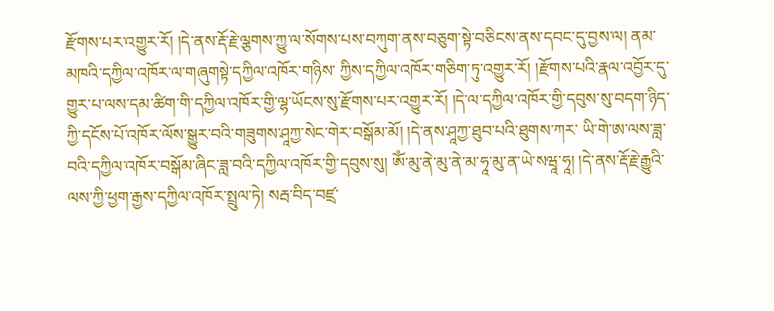རྫོགས་པར་འགྱུར་རོ། །དེ་ནས་རྡོ་རྗེ་ལྕགས་ཀྱུ་ལ་སོགས་པས་བཀུག་ནས་བཅུག་སྟེ་བཅིངས་ནས་དབང་དུ་བྱས་ལ། ནམ་མཁའི་དཀྱིལ་འཁོར་ལ་གཞུགསྟེ་དཀྱིལ་འཁོར་གཉིས་ ཀྱིས་དཀྱིལ་འཁོར་གཅིག་ཏུ་འགྱུར་རོ། །རྫོགས་པའི་རྣལ་འབྱོར་དུ་གྱུར་པ་ལས་དམ་ཚིག་གི་དཀྱིལ་འཁོར་གྱི་ལྷ་ཡོངས་སུ་རྫོགས་པར་འགྱུར་རོ། །དེ་ལ་དཀྱིལ་འཁོར་གྱི་དབུས་སུ་བདག་ཉིད་ཀྱི་དངོས་པོ་འཁོར་ལོས་སྒྱུར་བའི་གཟུགས་ཤཱཀྱ་སེང་གེར་བསྒོམ་མོ། །དེ་ནས་ཤཱཀྱ་ཐུབ་པའི་ཐུགས་ཀར་ ཡི་གེ་ཨ་ལས་ཟླ་བའི་དཀྱིལ་འཁོར་བསྒོམ་ཞིང་ཟླ་བའི་དཀྱིལ་འཁོར་གྱི་དབུས་སུ། ཨོཾ་མུ་ནེ་མུ་ནེ་མ་ཧཱ་མུ་ན་ཡེ་སཝཱ་ཧཱ། །དེ་ནས་རྡོ་རྗེ་རྒྱུའི་ལས་ཀྱི་ཕྱག་རྒྱས་དཀྱིལ་འཁོར་སྤྲུལ་ཏེ། སརྦ་བིད་བཛྲ་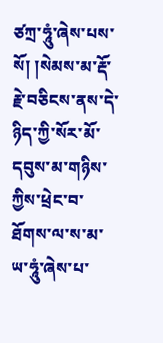ཙཀྲ་ཧཱུཾ་ཞེས་པས་སོ། །སེམས་མ་རྡོ་རྗེ་བཅིངས་ནས་དེ་ཉིད་ཀྱི་སོར་མོ་དབུས་མ་གཉིས་ ཀྱིས་ཕྲེང་བ་ཐོགས་ལ་ས་མ་ཡ་ཧཱུཾ་ཞེས་པ་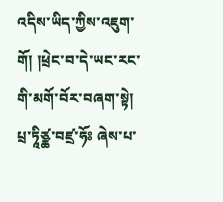འདིས་ཡིད་ཀྱིས་འཇུག་གོ། །ཕྲེང་བ་དེ་ཡང་རང་གི་མགོ་བོར་བཞག་སྟེ། པྲ་ཏཱིཙྪ་བཛྲ་ཧོཿ ཞེས་པ་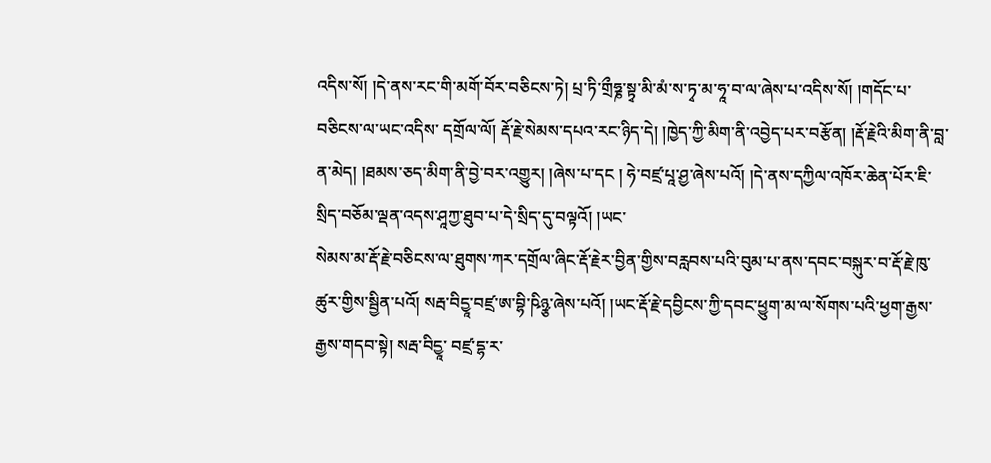འདིས་སོ། །དེ་ནས་རང་གི་མགོ་བོར་བཅིངས་ཏེ། པྲ་ཏི་གྲྀཧྞ་སྟྭ་མི་མཾ་ས་ཏྭ་མ་ཧཱ་བ་ལ་ཞེས་པ་འདིས་སོ། །གདོང་པ་བཅིངས་ལ་ཡང་འདིས་ དགྲོལ་ལོ། རྡོ་རྗེ་སེམས་དཔའ་རང་ཉིད་དེ། །ཁྱེད་ཀྱི་མིག་ནི་འབྱེད་པར་བརྩོན། །རྡོ་རྗེའི་མིག་ནི་བླ་ན་མེད། །ཐམས་ཅད་མིག་ནི་བྱེ་བར་འགྱུར། །ཞེས་པ་དང ། ཧེ་བཛྲ་པཱ་ཤྱ་ཞེས་པའོ། །དེ་ནས་དཀྱིལ་འཁོར་ཆེན་པོར་ཇི་སྲིད་བཅོམ་ལྡན་འདས་ཤཱཀྱ་ཐུབ་པ་དེ་སྲིད་དུ་བལྟའོ། །ཡང་
སེམས་མ་རྡོ་རྗེ་བཅིངས་ལ་ཐུགས་ཀར་དགྲོལ་ཞིང་རྡོ་རྗེར་བྱིན་གྱིས་བརླབས་པའི་བུམ་པ་ནས་དབང་བསྐུར་བ་རྡོ་རྗེ་ཁུ་ཚུར་གྱིས་སྦྱིན་པའོ། སརྦ་བིདྱཱ་བཛྲ་ཨ་བྷི་ཥིཉྩ་ཞེས་པའོ། །ཡང་རྡོ་རྗེ་དབྱིངས་ཀྱི་དབང་ཕྱུག་མ་ལ་སོགས་པའི་ཕྱག་རྒྱས་རྒྱས་གདབ་སྟེ། སརྦ་བིདྱཱ་ བཛྲ་དྷ་ར་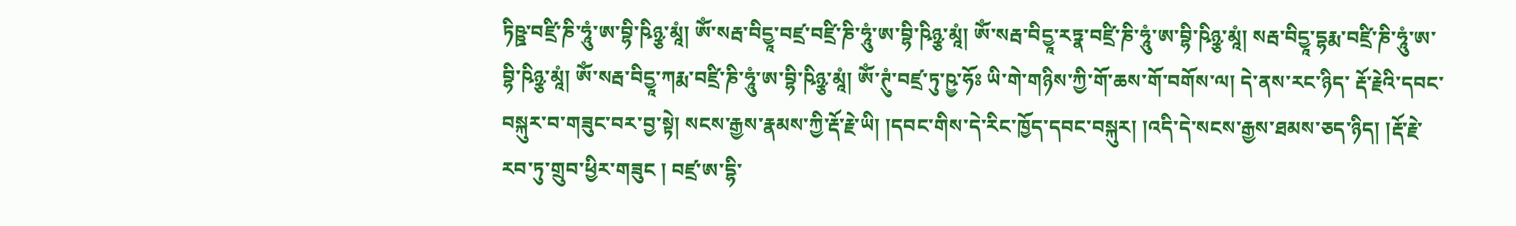ཏིཥྛ་བཛྲི་ཎི་ཧཱུཾ་ཨ་བྷི་ཥིཉྩ་མཱཾ། ཨོཾ་སརྦ་བིདྱཱ་བཛྲ་བཛྲི་ཎི་ཧཱུཾ་ཨ་བྷི་ཥིཉྩ་མཱཾ། ཨོཾ་སརྦ་བིདྱཱ་རཏྣ་བཛྲི་ཎི་ཧཱུཾ་ཨ་བྷི་ཥིཉྩ་མཱཾ། སརྦ་བིདྱཱ་དྷརྨ་བཛྲི་ཎི་ཧཱུཾ་ཨ་བྷི་ཥིཉྩ་མཱཾ། ཨོཾ་སརྦ་བིདྱཱ་ཀརྨ་བཛྲི་ཎི་ཧཱུཾ་ཨ་བྷི་ཥིཉྩ་མཱཾ། ཨོཾ་ཊུཾ་བཛྲ་ཏུ་ཥྱ་ཧོཿ ཡི་གེ་གཉིས་ཀྱི་གོ་ཆས་གོ་བགོས་ལ། དེ་ནས་རང་ཉིད་ རྡོ་རྗེའི་དབང་བསྐུར་བ་གཟུང་བར་བྱ་སྟེ། སངས་རྒྱས་རྣམས་ཀྱི་རྡོ་རྗེ་ཡི། །དབང་གིས་དེ་རིང་ཁྱོད་དབང་བསྐུར། །འདི་དེ་སངས་རྒྱས་ཐམས་ཅད་ཉིད། །རྡོ་རྗེ་རབ་ཏུ་གྲུབ་ཕྱིར་གཟུང ། བཛྲ་ཨ་དྷི་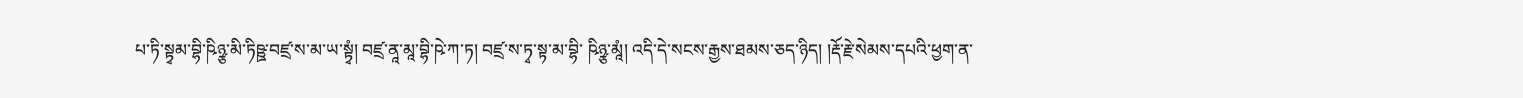པ་ཏི་སྟྭམ་བྷི་ཥིཉྩ་མི་ཏིཥྛ་བཛྲ་ས་མ་ཡ་སྟྭཾ། བཛྲ་ནཱ་མཱ་བྷི་ཥེ་ཀ་ཏ། བཛྲ་ས་ཏྭ་སྟ་མ་བྷི་ ཥིཉྩ་མཱཾ། འདི་དེ་སངས་རྒྱས་ཐམས་ཅད་ཉིད། །རྡོ་རྗེ་སེམས་དཔའི་ཕྱག་ན་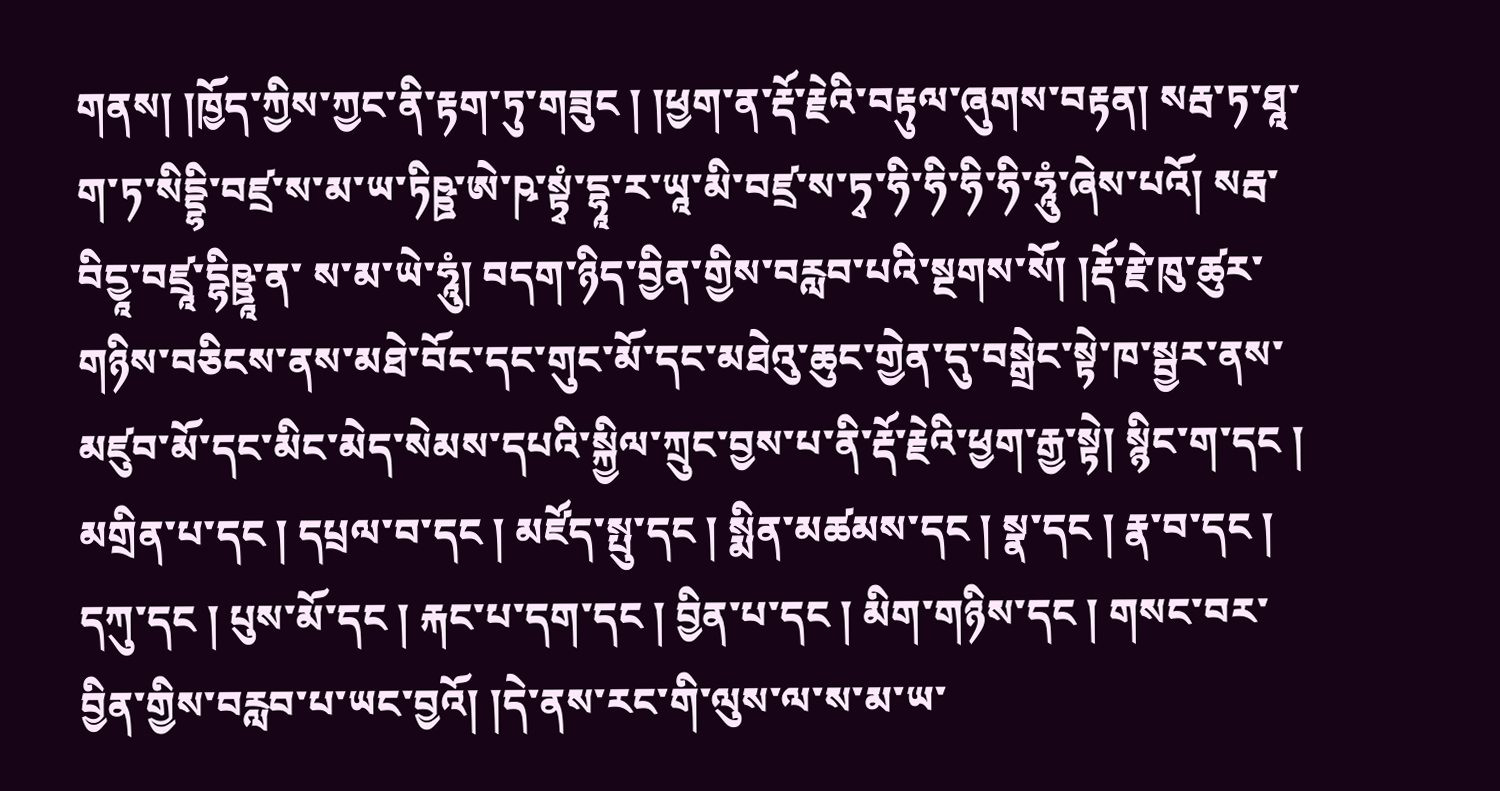གནས། །ཁྱོད་ཀྱིས་ཀྱང་ནི་རྟག་ཏུ་གཟུང ། །ཕྱག་ན་རྡོ་རྗེའི་བརྟུལ་ཞུགས་བརྟན། སརྦ་ཏ་ཐཱ་ག་ཏ་སིདྡྷི་བཛྲ་ས་མ་ཡ་ཏིཥྛ་ཨེ་ཥ་སྟྭཾ་དྷཱ་ར་ཡཱ་མི་བཛྲ་ས་ཏྭ་ཧི་ཧི་ཧི་ཧི་ཧཱུཾ་ཞེས་པའོ། སརྦ་བིདྱཱ་བཛྲཱ་དྷིཥྛཱ་ན་ ས་མ་ཡེ་ཧཱུཾ། བདག་ཉིད་བྱིན་གྱིས་བརླབ་པའི་སྔགས་སོ། །རྡོ་རྗེ་ཁུ་ཚུར་གཉིས་བཅིངས་ནས་མཐེ་བོང་དང་གུང་མོ་དང་མཐེའུ་ཆུང་གྱེན་དུ་བསྒྲེང་སྟེ་ཁ་སྦྱར་ནས་མཛུབ་མོ་དང་མིང་མེད་སེམས་དཔའི་སྐྱིལ་ཀྲུང་བྱས་པ་ནི་རྡོ་རྗེའི་ཕྱག་རྒྱ་སྟེ། སྙིང་ག་དང ། མགྲིན་པ་དང ། དཔྲལ་བ་དང ། མཛོད་སྤུ་དང ། སྨིན་མཚམས་དང ། སྣ་དང ། རྣ་བ་དང ། དཀུ་དང ། པུས་མོ་དང ། རྐང་པ་དག་དང ། བྱིན་པ་དང ། མིག་གཉིས་དང ། གསང་བར་བྱིན་གྱིས་བརླབ་པ་ཡང་བྱའོ། །དེ་ནས་རང་གི་ལུས་ལ་ས་མ་ཡ་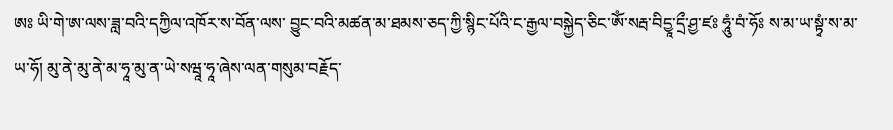ཨཿ ཡི་གེ་ཨ་ལས་ཟླ་བའི་དཀྱིལ་འཁོར་ས་བོན་ལས་ བྱུང་བའི་མཚན་མ་ཐམས་ཅད་ཀྱི་སྙིང་པོའི་ང་རྒྱལ་བསྐྱེད་ཅིང་ཨོཾ་སརྦ་བིདྱཱ་དྲྀ་ཤྱ་ཛཿ ཧཱུཾ་བཾ་ཧོཿ ས་མ་ཡ་སྟྭཾ་ས་མ་ཡ་ཧོ། མུ་ནེ་མུ་ནེ་མ་ཧཱ་མུ་ན་ཡེ་སཝཱ་ཧཱ་ཞེས་ལན་གསུམ་བརྗོད་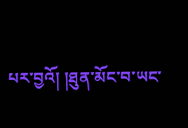པར་བྱའོ། །ཐུན་མོང་བ་ཡང་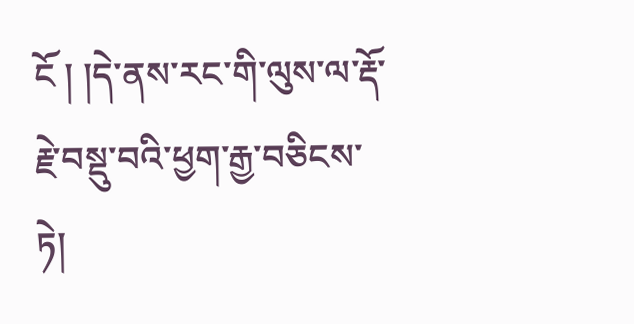ངོ ། །དེ་ནས་རང་གི་ལུས་ལ་རྡོ་རྗེ་བསྡུ་བའི་ཕྱག་རྒྱ་བཅིངས་ཏེ།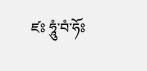ཛཿ ཧཱུཾ་བཾ་ཧོཿ